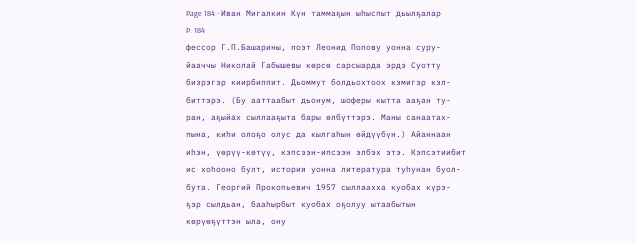Page 184 - Иван Мигалкин Күн таммаҕын ыһыспыт дьылҕалар
P. 184
фессор Г.П.Башарины, поэт Леонид Попову уонна суру-
йааччы Николай Габышевы көрсө сарсыарда эрдэ Суотту
биэрэгэр киирбиппит. Дьоммут болдьохтоох кэмигэр кэл-
биттэрэ. (Бу ааттаабыт дьонум, шоферы кытта ааҕан ту-
ран, аҕыйах сыллааҕыта бары өлбүттэрэ. Маны санаатах-
пына, киһи олоҕо олус да кылгаһын өйдүүбүн.) Айаннаан
иһэн, үөрүү-көтүү, кэпсээн-ипсээн элбэх этэ. Кэпсэтиибит
ис хоһооно булт, история уонна литература туһунан буол-
бута. Георгий Прокопьевич 1957 сыллаахха куобах күрэ-
ҕэр сылдьан, бааһырбыт куобах оҕолуу ытаабытын
көрүөҕүттэн ыла, ону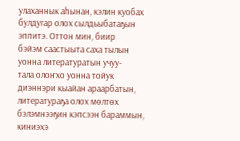улаханнык аһынан, кэлин куобах
булдугар олох сылдьыбатаҕын эппитэ. Оттон мин, биир
бэйэм саастыыта саха тылын уонна литературатын учуу-
тала олоҥхо уонна тойук диэннэри кыайан араарбатын,
литератураҕа олох мөлтөх бэлэмнээҕин кэпсээн бараммын,
киниэхэ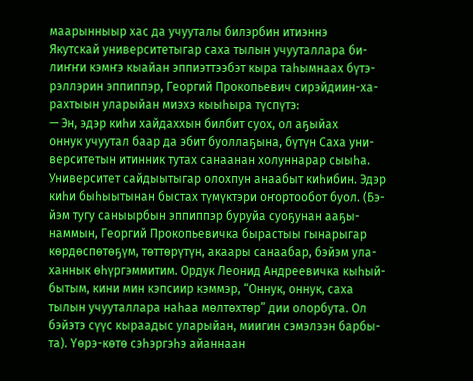маарынныыр хас да учууталы билэрбин итиэннэ
Якутскай университетыгар саха тылын учууталлара би-
лиҥҥи кэмҥэ кыайан эппиэттээбэт кыра таһымнаах бүтэ-
рэллэрин эппиппэр, Георгий Прокопьевич сирэйдиин-ха-
рахтыын уларыйан миэхэ кыыһыра түспүтэ:
— Эн, эдэр киһи хайдаххын билбит суох, ол аҕыйах
оннук учуутал баар да эбит буоллаҕына, бүтүн Саха уни-
верситетын итинник тутах санаанан холуннарар сыыһа.
Университет сайдыытыгар олохпун анаабыт киһибин. Эдэр
киһи быһыытынан быстах түмүктэри оҥортообот буол. (Бэ-
йэм тугу саныырбын эппиппэр буруйа суоҕунан ааҕы-
наммын, Георгий Прокопьевичка бырастыы гынарыгар
көрдөспөтөҕүм, төттөрүтүн, акаары санаабар, бэйэм ула-
ханнык өһүргэммитим. Ордук Леонид Андреевичка кыһый-
бытым, кини мин кэпсиир кэммэр, “Оннук, оннук, саха
тылын учууталлара наһаа мөлтөхтөр” дии олорбута. Ол
бэйэтэ сүүс кыраадыс уларыйан, миигин сэмэлээн барбы-
та). Үөрэ-көтө сэһэргэһэ айаннаан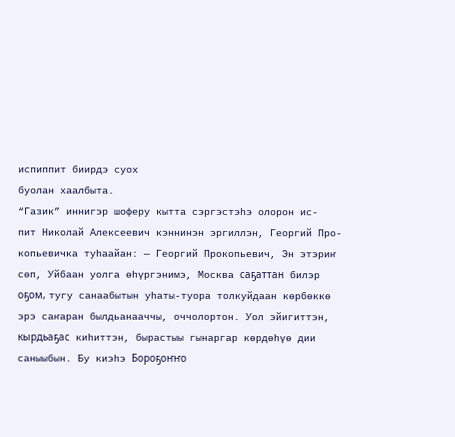испиппит биирдэ суох
буолан хаалбыта.
“Газик” иннигэр шоферу кытта сэргэстэһэ олорон ис-
пит Николай Алексеевич кэннинэн эргиллэн, Георгий Про-
копьевичка туһаайан: — Георгий Прокопьевич, Эн этэриҥ
сөп, Уйбаан уолга өһүргэнимэ, Москва саҕаттан билэр
оҕом, тугу санаабытын уһаты-туора толкуйдаан көрбөккө
эрэ саҥаран былдьанааччы, оччолортон. Уол эйигиттэн,
кырдьаҕас киһиттэн, бырастыы гынаргар көрдөһүө дии
саныыбын. Бу киэһэ Бороҕоҥҥо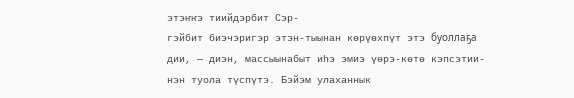этэҥҥэ тиийдэрбит Сэр-
гэйбит биэчэригэр этэн-тыынан көрүөхпүт этэ буоллаҕа
дии, — диэн, массыынабыт иһэ эмиэ үөрэ-көтө кэпсэтии-
нэн туола түспүтэ. Бэйэм улаханнык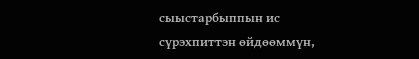сыыстарбыппын ис
сүрэхпиттэн өйдөөммүн,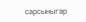сарсыныгар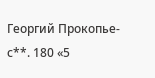Георгий Прокопье-
с**. 180 «5